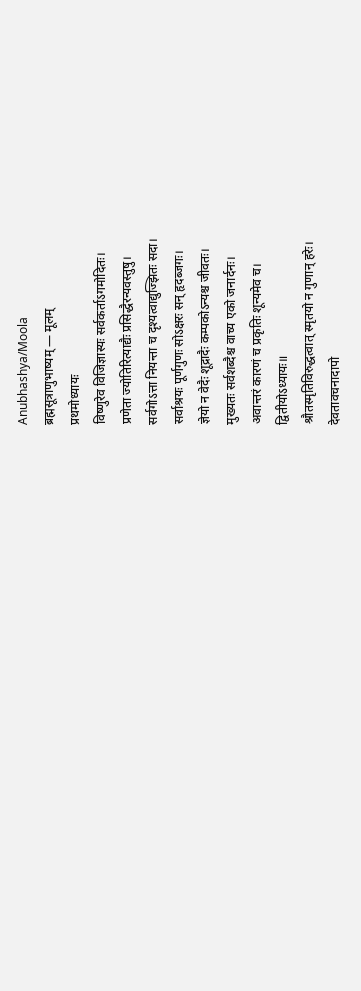Anubhashya/Moola
ब्रह्मसूत्राणुभाष्यम् — मूलम्
प्रथमोध्यायः
विष्णुरेव विजिज्ञास्यः सर्वकर्ताऽगमोदितः।
प्रणेता ज्योतिरित्याद्यैः प्रसिद्धैरन्यवस्तुषु।
सर्वगोऽत्ता नियन्ता च दृश्यत्वाद्युज्झितः सदा।
सर्वाश्रयः पूर्णगुणः सोऽक्षरः सन् हृदब्जगः।
ज्ञेयो न वेदैः शूद्रादैः कम्पकोऽन्यश्च जीवतः।
मुख्यतः सर्वशब्दैश्च वाच्य एको जनार्दनः।
अवान्तरं कारणं च प्रकृतिः शून्यमेव च।
द्वितीयोऽध्यायः॥
श्रौतस्मृतिविरुद्धत्वात् स्मृतयो न गुणान् हरेः।
देवतावचनादापो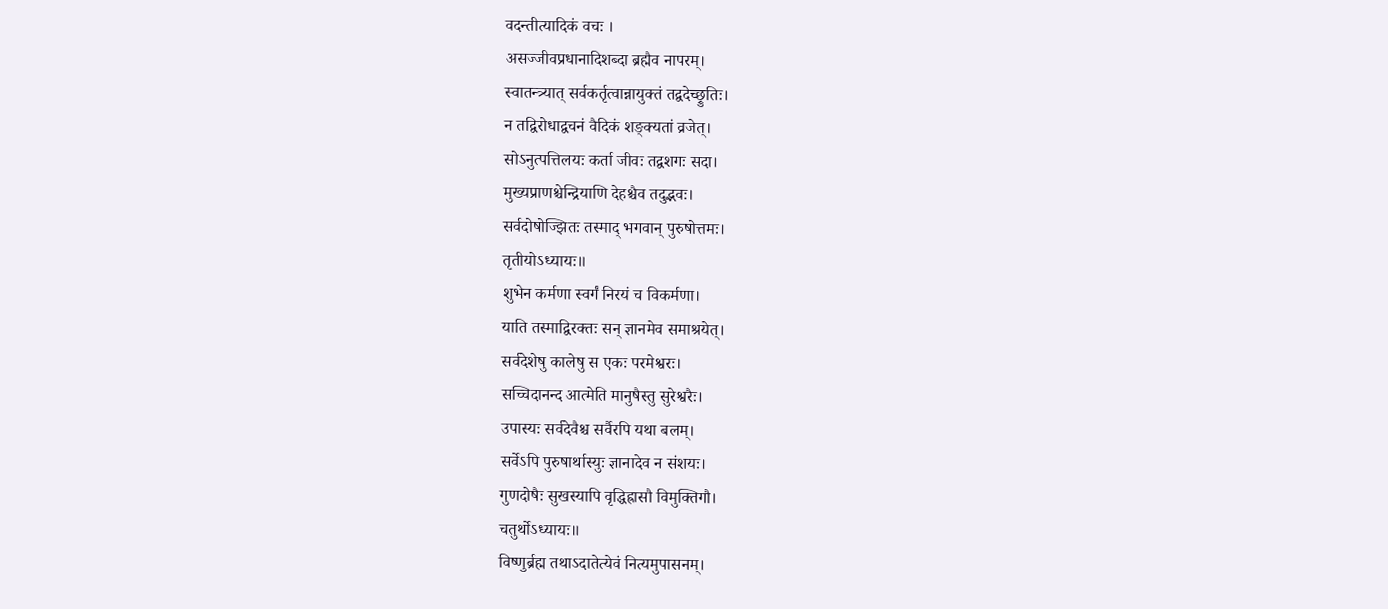वदन्तीत्यादिकं वचः ।
असज्जीवप्रधानादिशब्दा ब्रह्मैव नापरम्।
स्वातन्त्र्यात् सर्वकर्तृत्वान्नायुक्तं तद्वदेच्छ्रुतिः।
न तद्विरोधाद्वचनं वैदिकं शङ्क्यतां व्रजेत्।
सोऽनुत्पत्तिलयः कर्ता जीवः तद्वशगः सदा।
मुख्यप्राणश्चेन्द्रियाणि देहश्चैव तदुद्भवः।
सर्वदोषोज्झितः तस्माद् भगवान् पुरुषोत्तमः।
तृतीयोऽध्यायः॥
शुभेन कर्मणा स्वर्गं निरयं च विकर्मणा।
याति तस्माद्विरक्तः सन् ज्ञानमेव समाश्रयेत्।
सर्वदेशेषु कालेषु स एकः परमेश्वरः।
सच्चिदानन्द आत्मेति मानुषैस्तु सुरेश्वरैः।
उपास्यः सर्वदेवैश्च सर्वैरपि यथा बलम्।
सर्वेऽपि पुरुषार्थास्युः ज्ञानादेव न संशयः।
गुणदोषैः सुखस्यापि वृद्धिह्रासौ विमुक्तिगौ।
चतुर्थोऽध्यायः॥
विष्णुर्ब्रह्म तथाऽदातेत्येवं नित्यमुपासनम्।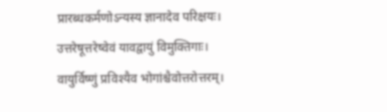प्रारब्धकर्मणोऽन्यस्य ज्ञानादेव परिक्षयः।
उत्तरेषूत्तरेष्वेवं यावद्वायुं विमुक्तिगाः।
वायुर्विष्णुं प्रविश्यैव भोगांश्चैवोत्तरोत्तरम्।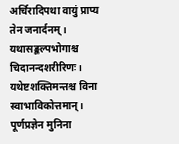अर्चिरादिपथा वायुं प्राप्य तेन जनार्दनम्।
यथासङ्कल्पभोगाश्च चिदानन्दशरीरिणः।
यथेष्टशक्तिमन्तश्च विना स्वाभाविकोत्तमान्।
पूर्णप्रज्ञेन मुनिना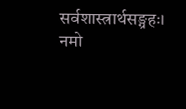सर्वशास्त्रार्थसङ्ग्रहः।
नमो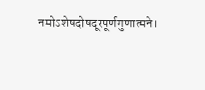नमोऽशेषदोषदूरपूर्णगुणात्मने।